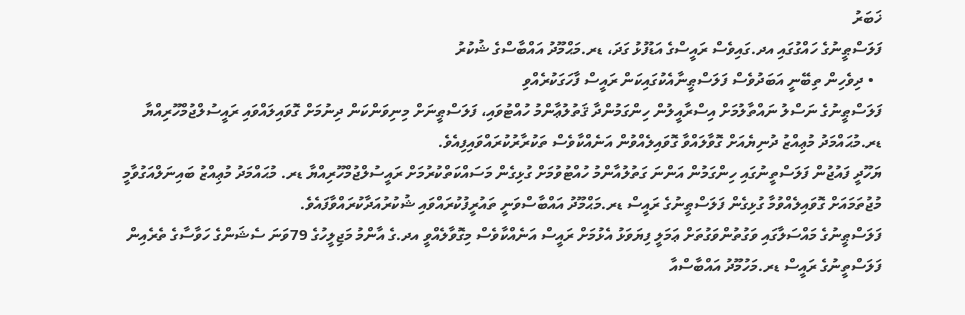ޚަބަރު
ފަލަސްޠީނުގެ ހައްގުގައި އދ.ގައިވެސް ރައީސްގެ އަޑުފުޅު ގަދަ، ޑރ.މަޙްމޫދު އައްބާސްގެ ޝުކުރު
  • ދިވެހިން ތިބޭނީ އަބަދުވެސް ފަލަސްޠީނާއެކުގައިކަން ރައީސް ފާހަގަކުރެއްވި
ފަލަސްޠީނުގެ ނަސްލު ނައްތާލުމަށް އިސްރާއީލުން ހިންގަމުންދާ ޤަތުލުޢާންމު ހުއްޓުވައި، ފަލަސްޠީނަށް މިނިވަންކަން ދިނުމަށް ގޮވައިލައްވައި ރައީސުލްޖުމްހޫރިއްޔާ ޑރ.މުޙައްމަދު މުޢިއްޒު ދުނިޔެއަށް ގޮވާލައްވާ ގޮވައިލެއްވުން އަނެއްކާވެސް ތަކުރާރުކުރައްވައިފިއެވެ.
ޔަހޫދީ ފައުޖުން ފަލަސްތީނުގައި ހިންގަމުން އަންނަ ގަތުލުއާންމު ހުއްޓުވުމަށް ގުޅިގެން މަސައްކަތްކުރުމަށް ރައީސުލްޖުމްހޫރިއްޔާ ޑރ. މުޙައްމަދު މުޢިއްޒު ބައިނަލްއަގުވާމީ މުޖުތަމައަށް ގޮވައިލެއްވުމާ ގުޅިގެން ފަލަސްޠީނުގެ ރައީސް ޑރ.މަޙްމޫދު އައްބާސްވަނީ ތައުރީފުކުރައްވައި ޝުކުރުއަދާކުރައްވާފައެވެ.
ފަލަސްޠީނުގެ މައްސަލާގައި ވަގުތުންވަގުތަށް ޢަމަލީ ފިޔަވަޅު އެޅުމަށް ރައީސް އަނެއްކާވެސް މިގޮވާލެއްވީ އދ.ގެ އާންމު މަޖިލީހުގެ 79ވަނަ ސެޝަންގެ ހަވާސާގެ ތެރެއިން ފަލަސްތީނުގެ ރައީސް ޑރ.މަހުމޫދު އައްބާސްއާ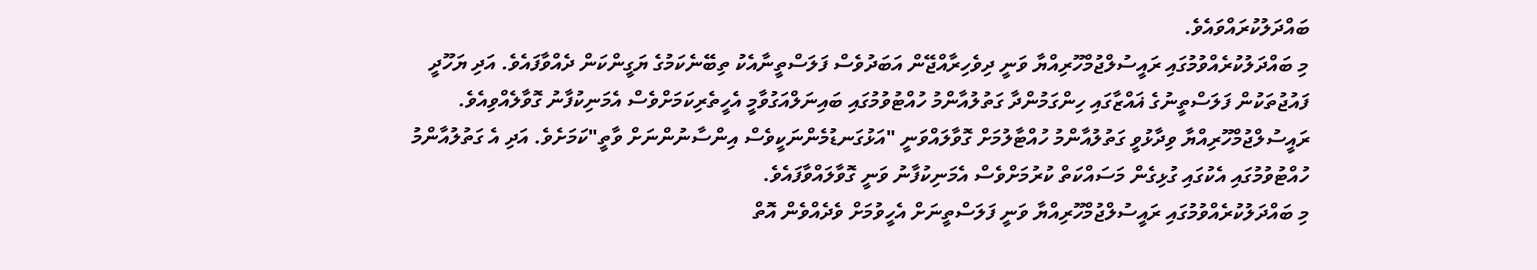ބައްދަލުކުރައްވައެވެ.
މި ބައްދަލުކުރެއްވުމުގައި ރައީސުލްޖުމްހޫރިއްޔާ ވަނީ ދިވެހިރާއްޖޭން އަބަދުވެސް ފަލަސްތީނާއެކު ތިބޭނެކަމުގެ ޔަގީންކަން ދެއްވާފައެވެ. އަދި ޔަހޫދީ ފައުޖުތަކުން ފަލަސްތީނުގެ ޣައްޒާގައި ހިންގަމުންދާ ގަތުލުއާންމު ހުއްޓުވުމުގައި ބައިނަލްއަގުވާމީ އެހީތެރިކަމަށްވެސް އެމަނިކުފާނު ގޮވާލެއްވިއެވެ. ރައީސުލްޖުމްހޫރިއްޔާ ވިދާޅުވީ ގަތުލުއާންމު ހުއްޓާލުމަށް ގޮވާލައްވަނީ "އަޅުގަނޑުމެންނަކީވެސް އިންސާނުންނަށް ވާތީ"ކަމަށެވެ. އަދި އެ ގަތުލުއާންމު ހުއްޓުވުމުގައި އެކުގައި ގުޅިގެން މަސައްކަތް ކުރުމަށްވެސް އެމަނިކުފާނު ވަނީ ގޮވާލައްވާފައެވެ.
މި ބައްދަލުކުރެއްވުމުގައި ރައީސުލްޖުމްހޫރިއްޔާ ވަނީ ފަލަސްތީނަށް އެހީވުމަށް ވެދެއްވެން އޮތް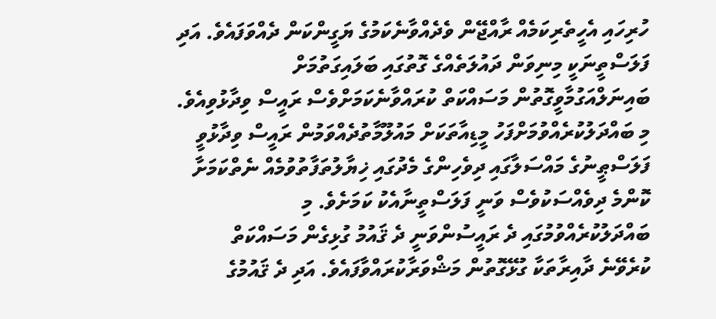ހުރިހައި އެހީތެރިކަމެއް ރާއްޖޭން ވެދެއްވާނެކަމުގެ ޔަގީންކަން ދެއްވަފައެވެ. އަދި ފަލަސްތީނަކީ މިނިވަން ދައުލަތެއްގެ ގޮތުގައި ބަލައިގަތުމަށް ބައިނަލްއަގުމާވީގޮތުން މަސައްކަތް ކުރައްވާނެކަމަށްވެސް ރައީސް ވިދާޅުވިއެވެ.
މި ބައްދަލުކުރެއްވުމަށްފަހު މީޑިއާތަކަށް މައުލޫމާތުދެއްވަމުން ރައީސް ވިދާޅުވީ ފަލަސްޠީނުގެ މައްސަލާގައި ދިވެހިންގެ މެދުގައި ޚިޔާލުތަފާތުވުމެއް ނެތްކަމަށާ ކޮންމެ ދިވެއްސަކުވެސް ވަނީ ފަލަސްތީނާއެކު ކަމަށެވެ. މި ބައްދަލުކުރެއްވުމުގައި ދެ ރައީސުންވަނީ ދެ ޤައުމު ގުޅިގެން މަސައްކަތް ކުރެވޭނެ ދާއިރާތަކާ ގުޅޭގޮތުން މަޝްވަރާކުރައްވާފައެވެ. އަދި ދެ ޤައުމުގެ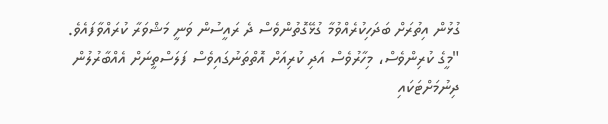ގުޅުން އިތުރަށް ބަދަހިކުރެއްވުމާ ގުޅޭގޮތުންވެސް ދެ ރައީސުން ވަނީ މަޝްވަރާ ކުރައްވާފައެވެ.
"މީގެ ކުރިންވެސް، މިހާރުވެސް އަދި ކުރިއަށް އޮތްތަނުގައިވެސް ފަލަސްތީނަށް އެއްބާރުލުން ދިނުމަށްޓަކައި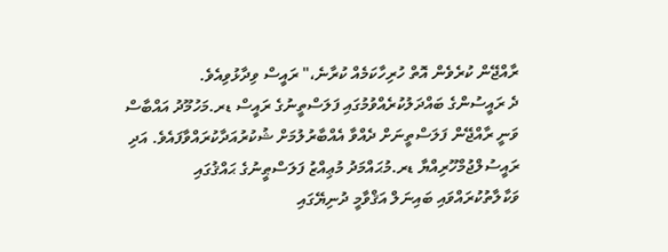ރާއްޖޭން ކުރެވެން އޮތް ހުރިހާކަމެއް ކުރާނެ،" ރައީސް ވިދާޅުވިއެވެ.
ދެ ރައީސުންގެ ބައްދަލުކުރެއްވުމުގައި ފަލަސްތީނުގެ ރައީސް ޑރ.މަހުމޫދު އައްބާސް ވަނީ ރާއްޖޭން ފަލަސްތީނަށް ދެއްވާ އެއްބާރުލުމަށް ޝުކުރުއަދާކުރައްވާފައެވެ. އަދި ރައީސުލްޖުމްހޫރިއްޔާ ޑރ.މުޙައްމަދު މުޢިއްޒު ފަލަސްޠީނުގެ ޙައްޤުގައި ވަކާލާތުކުރައްވައި ބައިނަލް އަޤްވާމީ ދުނިޔޭގައި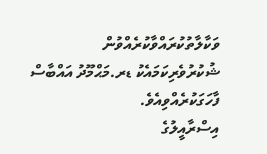ވަކާލާތުކުރައްވާކުރެއްވުން ޝުކުރުވެރިކަމައެކު ޑރ.މަޙްމޫދު އައްބާސް ފާހަގަކުރެއްވިއެވެ.
އިސްރާއީލުގެ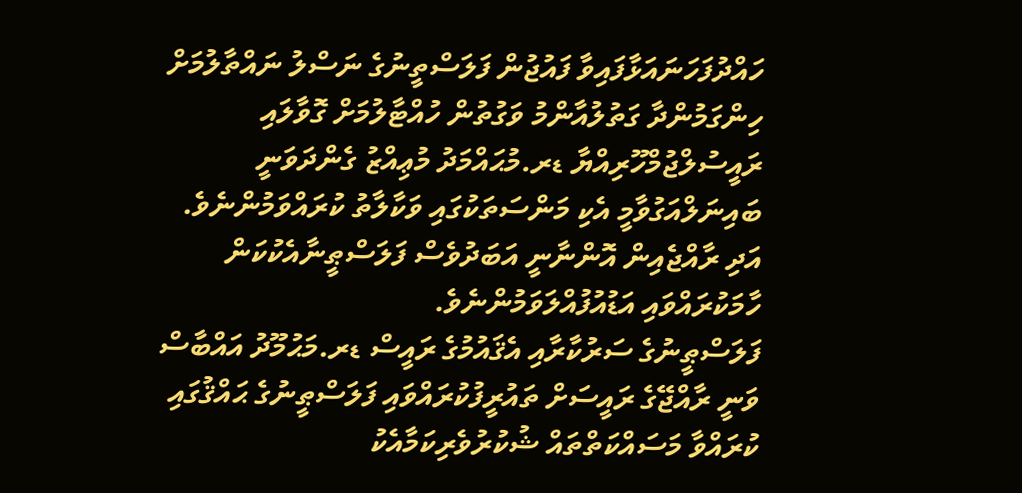ހައްދުފަހަނައަޅާފައިވާ ފައުޖުން ފަލަސްތީނުގެ ނަސްލު ނައްތާލުމަށް ހިންގަމުންދާ ގަތުލުއާންމު ވަގުތުން ހުއްޓާލުމަށް ގޮވާލައި ރައީސުލްޖުމްހޫރިއްޔާ ޑރ.މުޙައްމަދު މުޢިއްޒު ގެންދަވަނީ ބައިނަލްއަގުވާމީ އެކި މަންސަތަކުގައި ވަކާލާތު ކުރައްވަމުންނެވެ. އަދި ރާއްޖެއިން އޮންނާނީ އަބަދުވެސް ފަލަސްޠީނާއެކުކަން ހާމަކުރައްވައި އަޑުއުފުއްލަވަމުންނެވެ.
ފަލަސްޠީނުގެ ސަރުކާރާއި އެޤައުމުގެ ރައީސް ޑރ.މަޙުމޫދު އައްބާސް ވަނީ ރާއްޖޭގެ ރައީސަށް ތައުރީފުކުރައްވައި ފަލަސްޠީނުގެ ޙައްޤުގައި ކުރައްވާ މަސައްކަތްތައް ޝުކުރުވެރިކަމާއެކު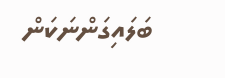ބަލައިގަންނަކަން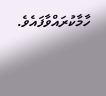ހާމާކުރައްވާފައެވެ.